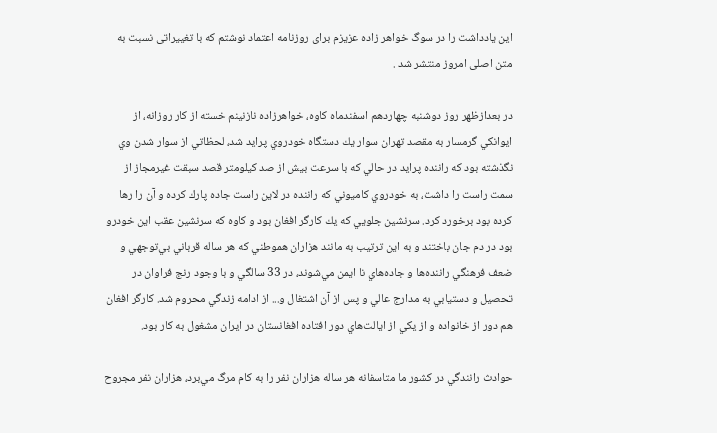این یادداشت را در سوگ خواهر زاده عزیزم برای روزنامه اعتماد نوشتم که با تغییراتی نسبت به متن اصلی امروز منتشر شد .

در بعدازظهر روز دوشنبه چهاردهم اسفندماه كاوه، خواهر‌زاده نازنينم خسته از كار روزانه، از ايوانكي گرمسار به مقصد تهران سوار يك دستگاه خودروي پرايد شد، لحظاتي از سوار شدن وي نگذشته بود كه راننده پرايد در حالي كه با سرعت بيش از صد كيلومتر قصد سبقت غيرمجاز از سمت راست را داشت، به خودروي كاميوني كه راننده در لاين راست جاده پارك كرده و آن را رها كرده بود برخورد كرد. سرنشين جلويي كه يك كارگر افغان بود و كاوه كه سرنشين عقب اين خودرو بود در دم جان باختند و به اين ترتيب به مانند هزاران هموطني كه هر ساله قرباني بي‌توجهي و ضعف فرهنگي راننده‌ها و جاده‌هاي نا ايمن مي‌شوند، در 33 سالگي و با وجود رنج فراوان در تحصيل و دستيابي به مدارج عالي و پس از آن اشتغال و... از ادامه زندگي محروم شد. كارگر افغان هم دور از خانواده و از يكي از ايالت‌هاي دور افتاده افغانستان در ايران مشغول به كار بود.

حوادث رانندگي در كشور ما متاسفانه هر ساله هزاران نفر را به كام مرگ مي‌برد، هزاران نفر مجروح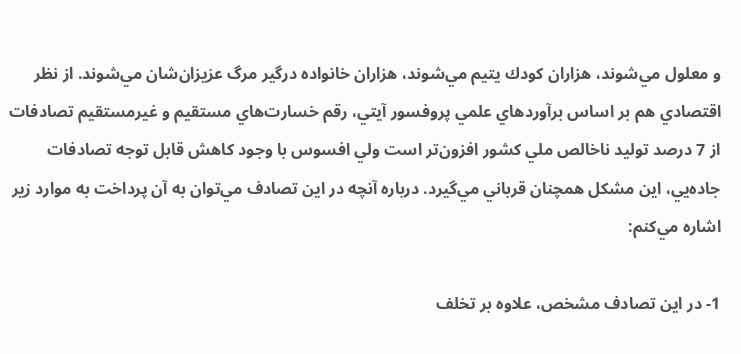و معلول مي‌شوند، هزاران كودك يتيم مي‌شوند، هزاران خانواده درگير مرگ عزيزان‌‌شان مي‌شوند. از نظر اقتصادي هم بر اساس برآوردهاي علمي پروفسور آيتي، رقم خسارت‌هاي مستقيم و غيرمستقيم تصادفات از 7 درصد توليد ناخالص ملي كشور افزون‌تر است ولي افسوس با وجود كاهش قابل توجه تصادفات جاده‌يي، اين مشكل همچنان قرباني مي‌گيرد. درباره آنچه در اين تصادف مي‌توان به آن پرداخت به موارد زير اشاره مي‌كنم:

1- در اين تصادف مشخص، علاوه بر تخلف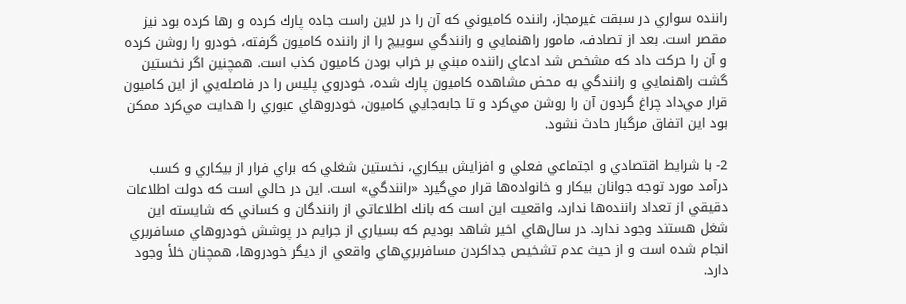راننده سواري در سبقت غيرمجاز، راننده كاميوني كه آن را در لاين راست جاده پارك كرده و رها كرده بود نيز مقصر است. بعد از تصادف، مامور راهنمايي و رانندگي سوييچ را از راننده كاميون گرفته، خودرو را روشن كرده و آن را حركت داد كه مشخص شد ادعاي راننده مبني بر خراب بودن كاميون كذب است. همچنين اگر نخستين گشت راهنمايي و رانندگي به محض مشاهده كاميون پارك شده، خودروي پليس را در فاصله‌يي از اين كاميون قرار مي‌داد چراغ گردون آن را روشن مي‌كرد و تا جابه‌جايي كاميون، خودروهاي عبوري را هدايت مي‌كرد ممكن بود اين اتفاق مرگبار حادث نشود.

2- با شرايط اقتصادي و اجتماعي فعلي و افزايش بيكاري، نخستين شغلي كه براي فرار از بيكاري و كسب درآمد مورد توجه جوانان بيكار و خانواده‌ها قرار مي‌گيرد «رانندگي» است. اين در حالي است كه دولت اطلاعات دقيقي از تعداد راننده‌ها ندارد، واقعيت اين است كه بانك اطلاعاتي از رانندگان و كساني كه شايسته اين شغل هستند وجود ندارد. در سال‌هاي اخير شاهد بوديم كه بسياري از جرايم در پوشش خودروهاي مسافربري انجام شده است و از حيث عدم تشخيص جداكردن مسافربري‌هاي واقعي از ديگر خودرو‌ها، همچنان خلأ وجود دارد.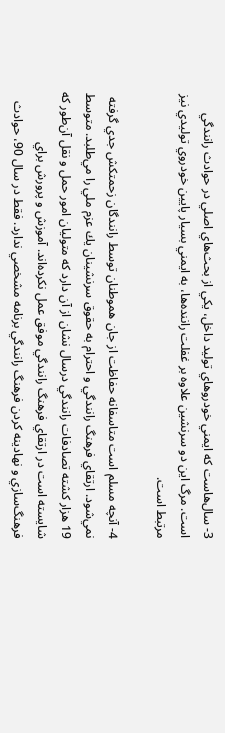3- سال‌هاست كه ايمني خودروهاي توليد داخل، يكي از بحث‌هاي اصلي در حوادث رانندگي است. مرگ اين دو سرنشين علاوه بر غفلت راننده‌ها، به ايمني بسيار پايين خودروي توليدي نيز مرتبط است.

4- آنچه مسلم است متاسفانه حفاظت از جان هموطنان توسط رانندگان زحمتكش جدي گرفته نمي‌شود. ارتقاي فرهنگ رانندگي و احترام به حقوق سرنشينان يك عزم ملي را مي‌طلبد. متوسط 19 هزار كشته تصادفات رانندگي درسال نشان از آن دارد كه متوليان امور حمل و نقل آن‌طور كه شايسته است در ارتقاي فرهنگ رانندگي موفق عمل نكرده‌اند. آموزش و پرورش براي فرهنگ‌سازي و نهادينه كردن فرهنگ رانندگي برنامه مشخصي ندارد. فقط در سال 90، حوادث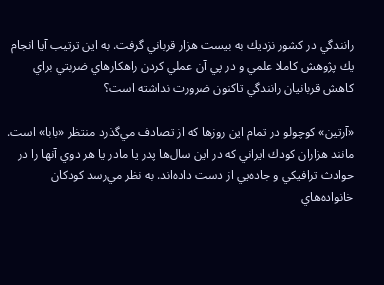رانندگي در كشور نزديك به بيست هزار قرباني گرفت. به اين ترتيب آيا انجام يك پژوهش كاملا علمي و در پي آن عملي كردن راهكارهاي ضربتي براي كاهش قربانيان رانندگي تاكنون ضرورت نداشته است؟

«آرتين» كوچولو در تمام اين روزها كه از تصادف مي‌گذرد منتظر «بابا» است. مانند هزاران كودك ايراني كه در اين سال‌ها پدر يا مادر يا هر دوي آنها را در حوادث ترافيكي و جاده‌يي از دست داده‌اند. به نظر مي‌رسد كودكان خانواده‌هاي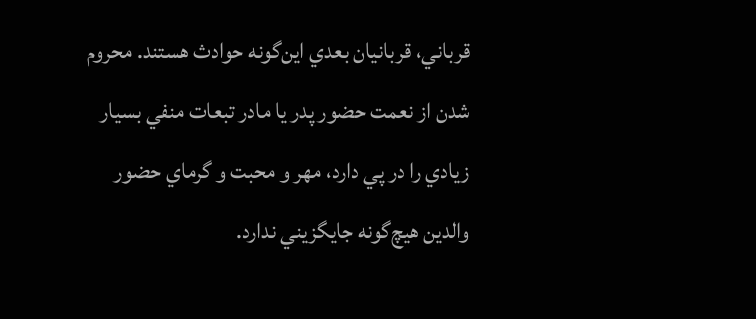قرباني، قربانيان بعدي اين‌گونه حوادث هستند. محروم شدن از نعمت حضور پدر يا مادر تبعات منفي بسيار زيادي را در پي دارد، مهر و محبت و گرماي حضور والدين هيچ‌گونه جايگزيني ندارد.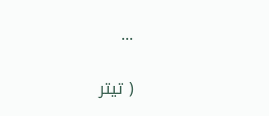...

( تیتر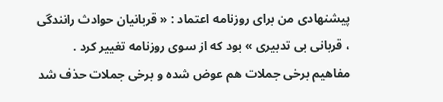پیشنهادی من برای روزنامه اعتماد : « قربانیان حوادث رانندگی ، قربانی بی تدبیری » بود که از سوی روزنامه تغییر کرد . مفاهیم برخی جملات هم عوض شده و برخی جملات حذف شد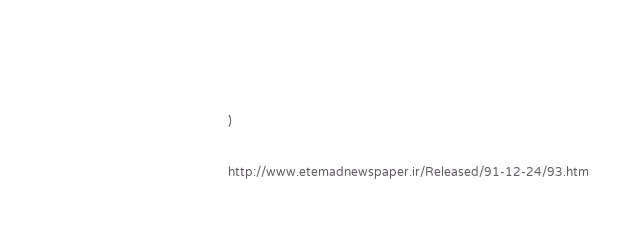)

http://www.etemadnewspaper.ir/Released/91-12-24/93.htm